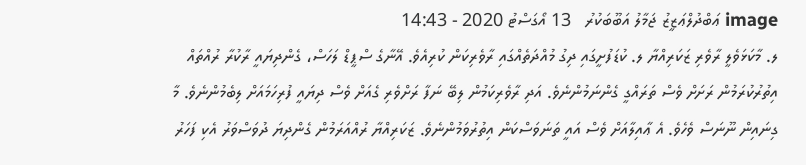image ޢަބްދުލްޢަޒީޒު ޖަމާލު އަބޫބަކުރު   13 އޯގަސްޓު 2020 - 14:43
ލ. މާކަޅަވެލީ ރާވެރި ޒަކަރިއްޔާ ލ. ކުޑަފުށީގައި ދިގު މުއްދަތެއްގައި ރާވެރިކަން ކުރިއެވެ. އޭނާގެ ސްޕީޑް ލަހަސް، ގެންދިޔައީ ރާކުރާ ރުއްތައް އިތުރުކުރަމުން ރަށަށް ވެސް ތަރައްގީ ގެންނަމުންނެވެ. އަދި ރާވެރިކަމުން ލިބޭ ނަފާ ރަށްވެރި ގެއަށް ވެސް ދިޔައީ ފުރިހަމައަށް ލިބެމުންނެވެ. މާ ގިނައިން ނޫނަސް ވެހެވެ. އެ ޢާއިލާއަށް ވެސް އައީ ތަނަވަސްކަން އިތުރުވަމުންނެވެ. ޒަކަރިއްޔާ ރުއްއަރަމުން ގެންދިޔަ ދުވަސްވަރު އެކި ފަހަރު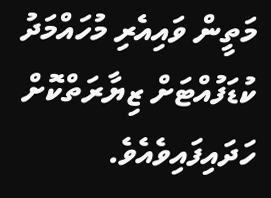މަތީން ވައިއެރި މުހައްމަދު ކުޑަފުއްޓަށް ޒިޔާރަތްކޮށް ހަދައިފައިވެއެވެ.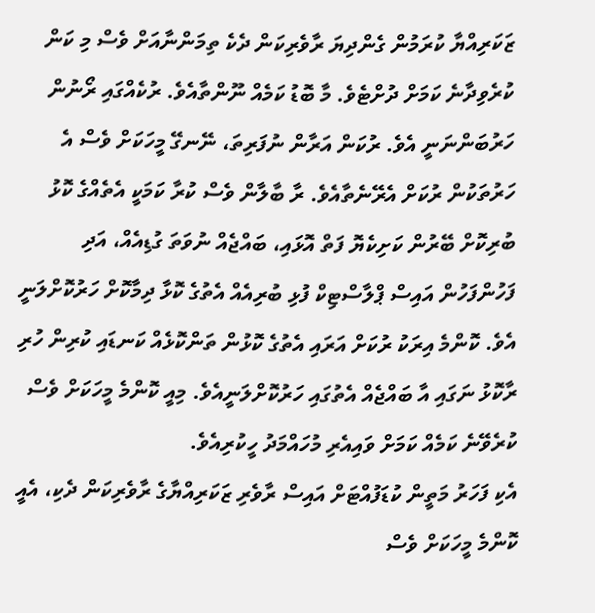ޒަކަރިއްޔާ ކުރަމުން ގެންދިޔަ ރާވެރިކަން ދެކެ ތިމަންނާއަށް ވެސް މި ކަން ކުރެވިދާނެ ކަމަށް ދުށްޓެވެ. މާ ބޮޑު ކަމެއް ނޫންތާއެވެ. ރުކެއްގައި ރޯނުން ހަރުބަންނަނީ އެވެ. ރުކަން އަރާން ނުފަރިތަ، ނޭނގޭ މީހަކަށް ވެސް އެ ހަރުތަކުން ރުކަށް އެރޭނެތާއެވެ. ރާ ބާލާން ވެސް ކުރާ ކަމަކީ އެތެއްގެ ކޮޅު ބުރިކޮށް ބޭރުން ކަށިކެޔޮ ފަތް އޮޅައި، ބައްޖެއް ނުވަތަ ގުޑިއެއް، އަދި ފަހުންފަހުން އައިސް ޕްލާސްޓިކް ފުޅި ބުރިއެއް އެތުގެ ކޮޅާ ދިމާކޮށް ހަރުކޮށްލަނީ އެވެ. ކޮންމެ އިރަކު ރުކަށް އަރައި އެތުގެ ކޮޅުން ތަންކޮޅެއް ކަނޑައި ކުރިން ހުރި ރާކޮޅު ނަގައި އާ ބައްޖެއް އެތުގައި ހަރުކޮށްލަނީއެވެ. މިއީ ކޮންމެ މީހަކަށް ވެސް ކުރެވޭނެ ކަމެއް ކަމަށް ވައިއެރި މުހައްމަދު ހީކުރިއެވެ.
އެކި ފަހަރު މަތީން ކުޑަފުއްޓަށް އައިސް ރާވެރި ޒަކަރިއްޔާގެ ރާވެރިކަން ދެކި، އެއީ ކޮންމެ މީހަކަށް ވެސް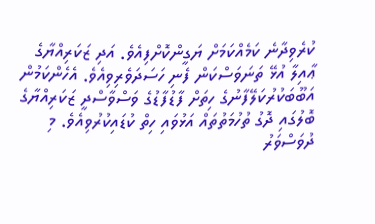ކުރެވިދާނެ ކަމެއްކަމަށް ޔަގީންކޮށްފިއެވެ. އަދި ޒަކަރިއްޔާގެ ޢާއިލާ އުޅޭ ތަނަވަސްކަން ފެނި ހަސަދަވެރިވިއެވެ. އެހެންކަމުން އަބޫބަކުރުކަލޭފާނުގެ ހިތަށް ފާޑުފާޑުގެ ވަސްވާސްދީ ޒަކަރިއްޔާގެ ބޮލުގައި ދޮގު ތުހުމަތުތައް އަޅުވައި ހިތް ކުޑައިކުރުވިއެވެ. މި ދުވަސްވަރު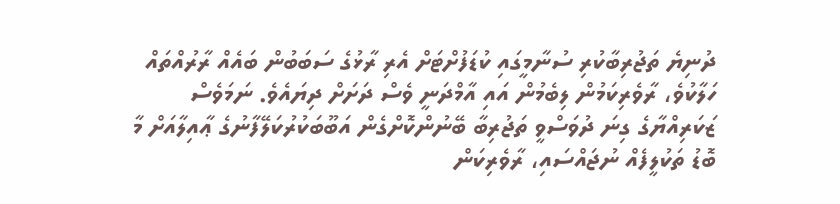ދުނިޔެ ތަޖުރިބާކުރި ސުނާމީގައި ކުޑަފުށްޓަށް އެރި ރާޅުގެ ސަބަބުން ބައެއް ރާރުއްތައް ހަލާކުވެ، ރާވެރިކަމުން ލިބެމުން އައި އާމްދަނީ ވެސް ދަށަށް ދިޔައެވެ. ނަމަވެސް ޒަކަރިއްޔާގެ ގިނަ ދުވަސްވީ ތަޖުރިބާ ބޭނުންކޮށްގެން އަބޫބަކުރުކަލޭފާނުގެ ޢާއިލާއަށް މާ ބޮޑު ތަކުލީފެއް ނުޖައްސައި، ރާވެރިކަން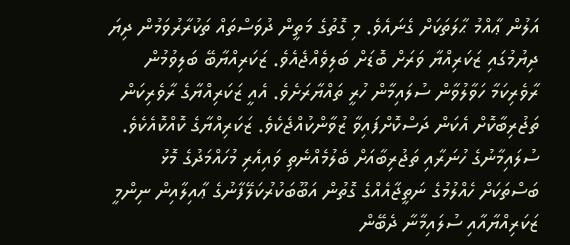އަލުން ޢާއްމު ޙާލަތަކަށް ގެނައެވެ. މި ގޮތުގެ މަތީން ދުވަސްތައް ތަކުރާރުވަމުން ދިޔަ ދިޔުމުގައި ޒަކަރިއްޔާ ވަރަށް ބޮޑަށް ބަލިވެއްޖެއެވެ. ޒަކަރިއްޔާބޭ ބަލިވުމުން ރާވެރިކަމާ ހަވާލުވާން ސުލައިމާން ހުރީ ތައްޔާރަށެވެ. އެއީ ޒަކަރިއްޔާގެ ރާވެރިކަން ތަޖުރިބާކޮށް އެކަން ދަސްކޮށްފައިވާ ޒުވާންކުއްޖެކެވެ. ޒަކަރިއްޔާގެ ކޮއްކޮއެކެވެ.
ސުލައިމާނުގެ ހުނަރާއި ތަޖުރިބާއަށް ބެލުމެއްނެތި ވައިއެރި މުހައްމަދުގެ މޮޅު ބަސްތަކަށް ހެއްލުމުގެ ނަތީޖާއެއްގެ ގޮތުން އަބޫބަކުރުކަލޭފާނުގެ ޢާއިލާއިން ނިންމީ ޒަކަރިއްޔާއާއި ސުލައިމާނާ ދެބޭން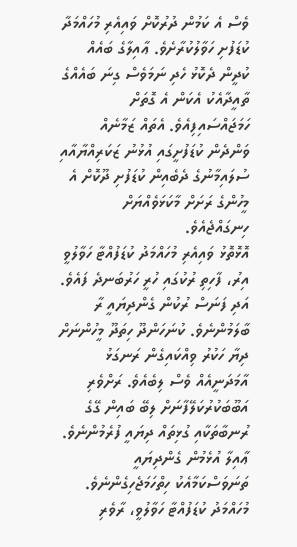ވެސް އެ ކަމުން ދުރުކޮށް ވައިއެރި މުހައްމަދާ ކުޑަފުށި ހަވާލުކުރާށެވެ. ޢާއިލާގެ ބައެއް ކުދީން ދެކޮޅު ހެދި ނަމަވެސް ގިނަ ބައެއްގެ ތާއީދާއެކު އެކަން އެ ގޮތަށް ހަމަޖައްސައިފިއެވެ. އެތައް ޒަމާނެއް ވަންދެން ކުޑަފުށީގައި އުޅުނު ޒަކަރިއްޔާއާއި ސުލައިމާނުގެ ދެބެއިން ކުޑަފުށި ދޫކޮށް އެ މީހުންގެ ރަށަށް މާކަޅަވެއްޔަށް ހިނގައްޖެއެވެ.
އޮޅޮތޮޅު ވައިއެރި މުހައްމަދު ކުޑަފުއްޓާ ހަވާލުވީ އިރު، ފާހިތި ރުކުގައި ހުރީ ހަރުބަނދެ ފައެވެ. އަދި ފަނަސް ރުކުން ގެންދިޔައީ ރާ ބާލަމުންނެވެ. ކުނަހަންދޫ ހިތަދޫ މީހުންނަށް ދިޔާ ހަކުރު ވިއްކައިގެން ރަނގަޅު އާމަދަނީއެއް ވެސް ލިބެއެވެ. ރަށްވެރި އަބޫބަކުރުކަލޭފާނަށް ލިބޭ ބައިން ގޭގެ ރުނބާތަކާއި ގުޅިތައް ދިޔައީ ފުރެމުންނެވެ. ޢާއިލާ އުޅެމުން ގެންދިޔައީ ތަނަވަސްކަމާއެކު ހިތްހަމަޖެހިގެންނެވެ. މުހައްމަދު ކުޑަފުއްޓާ ހަވާލުވީ، ރާވެރި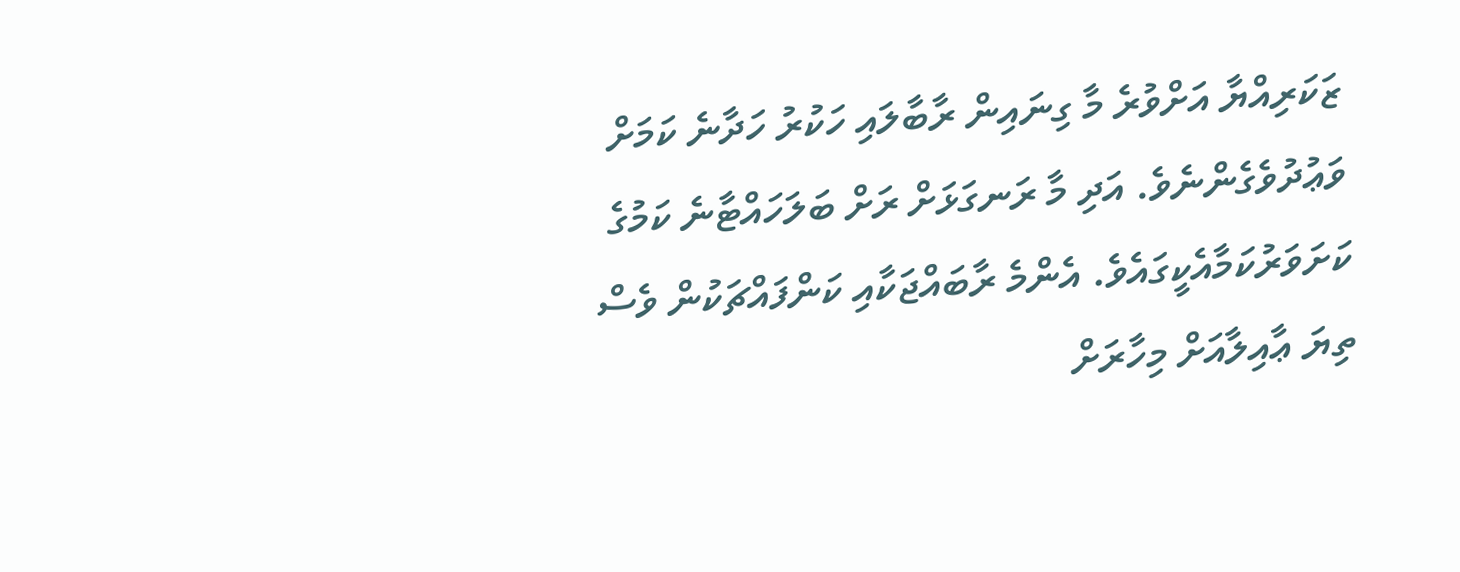ޒަކަރިއްޔާ އަށްވުރެ މާ ގިނައިން ރާބާލައި ހަކުރު ހަދާނެ ކަމަށް ވަޢުދުވެގެންނެވެ. އަދި މާ ރަނގަޅަށް ރަށް ބަލަހައްޓާނެ ކަމުގެ ކަށަވަރުކަމާއެކީގައެވެ. އެންމެ ރާބައްޖަކާއި ކަންފައްޗަކުން ވެސް ތިޔަ ޢާއިލާއަށް މިހާރަށް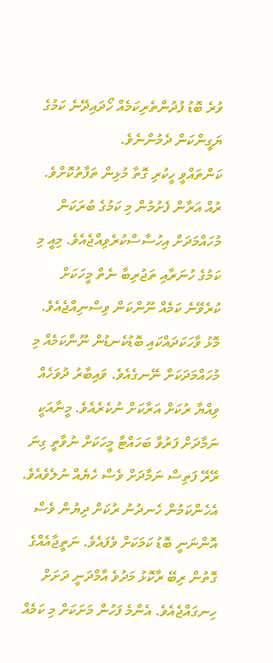ވުރެ ބޮޑު ފުދުންތެރިކަމެއް ހޯދައިދޭނެ ކަމުގެ ޔަގީންކަން ދެމުންނެވެ.
ކަންތައްވީ ހީކުރި ގޮތާ މުޅިން ތަފާތުކޮށްވެ. ރުއް އަރާން ފެށުމުން މި ކަމުގެ ބުރަކަން މުހައްމަދަށް އިހުސާސްކުރެވިއްޖެއެވެ. މިއީ މި ކަމުގެ ހުނަރާއި ތަޖުރިބާ ނެތް މީހަކަށް ކުރެވޭނެ ކަމެއް ނޫންކަން ވިސްނިއްޖެއެވެ. މޮޅު ވާހަކަދައްކައި ބޮޑުކެނޑުން ނޫންކަމެއް މި މުހައްމަދަކަށް ނޭނގެއެވެ. ވައިބާރު ދުވަހެއް ވިއްޔާ ރުކަށް އަރާކަށް ނުކެރެއެވެ. މީނާއަކީ ނަމާދަށް ފަރުވާ ބަހައްޓާ މީހަކަށް ނުވާތީ ގިނަ ރޭރޭ ފަތިސް ނަމާދަށް ވެސް ހެޔެއް ނުލެވެއެވެ. އެހެންކަމުން ހެނދުނު ރުކަށް ދިޔުން ވެސް އޮންނަނީ ބޮޑު ކަމަކަށް ވެފައެވެ. ނަތީޖާއެއްގެ ގޮތުން ރިބޭ ރާކޮޅު މަދުވެ އާމްދަނީ ދަށަށް ހިނގައްޖެއެވެ. އެންމެ ފަހުން މަށަކަށް މި ކަމެއް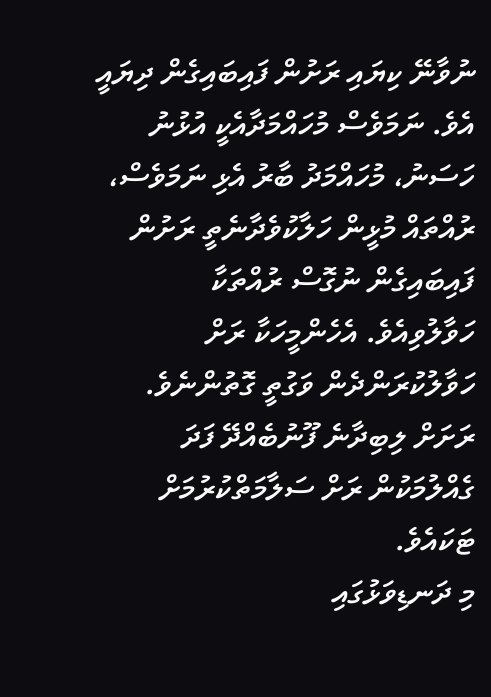ނުވާނޭ ކިޔައި ރަށުން ފައިބައިގެން ދިޔައީ އެވެ. ނަމަވެސް މުހައްމަދާއެކީ އުޅުނު ހަސަނު، މުހައްމަދު ބާރު އެޅި ނަމަވެސް، ރުއްތައް މުޅީން ހަލާކުވެދާނެތީ ރަށުން ފައިބައިގެން ނުގޮސް ރުއްތަކާ ހަވާލުވިއެވެ. އެހެންމީހަކާ ރަށް ހަވާލުކުރަންދެން ވަގުތީ ގޮތުންނެވެ. ރަށަށް ލިބިދާނެ ފޫނުބެއްދޭ ފަދަ ގެއްލުމަކުން ރަށް ސަލާމަތްކުރުމަށް ޓަކައެވެ.
މި ދަނޑިވަޅުގައި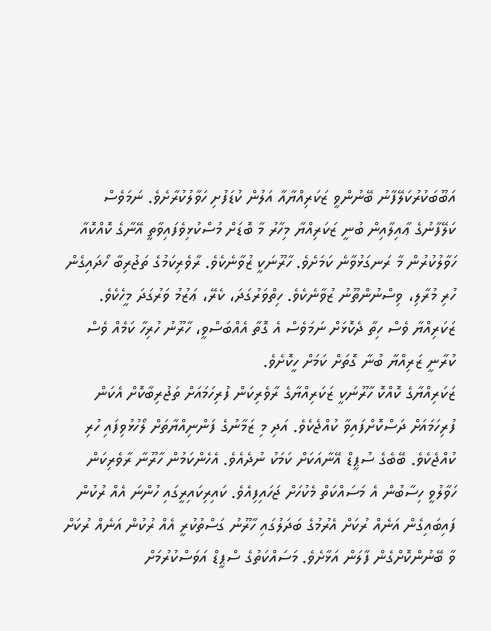އަބޫބަކުރުކަލޭފާނު ބޭނުންވީ ޒަކަރިއްޔާއާ އަލުން ކުޑަފުށި ހަވާލުކުރާށެވެ. ނަމަވެސް ކަލޭފާނުގެ ޢާއިލާއިން ބުނީ ޒަކަރިއްޔާ މިހާރު މާ ބޮޑަށް މުސްކުޅިވެފައިވާތީ އޭނާގެ ކޮއްކޮއާ ހަވާލުކުރުން މާ ރަނގަޅުވާނެ ކަމަށެވެ. ހާރޫނަކީ ޒުވާނެކެވެ. ރާވެރިކަމުގެ ތަޖުރިބާ ހޯދައިގެން ހުރި މުރާލި، ވިސްނުންތޫނު ޒުވާނެކެވެ. ހިތްވަރުގަދަ، ކެރޭ، ޢަޒުމު ވަރުގަދަ މީހެކެވެ. ޒަކަރިއްޔާ ވެސް ހިތާ ދެކޮޅަށް ނަމަވެސް އެ ގޮތާ އެއްބަސްވީ، ހާރޫނު ހުރިހާ ކަމެއް ވެސް ކުރާނީ ޒަރިއްޔާ ބުނާ ގޮތަށް ކަމަށް ހީކޮށެވެ.
ޒަކަރިއްޔާގެ ކޮއްކޮ ހާރޫނަކީ ޒަކަރިއްޔާގެ ރާވެރިކަން ފުރިހަމައަށް ތަޖުރިބާކޮށް އެކަން ފުރިހަމައަށް ދަސްކޮށްފައިވާ ކުއްޖެކެވެ. އަދި މި ޒަމާނުގެ ފަންނިއްޔާތަށް ލޯހުޅުވިފައި ހުރި ކުއްޖެކެވެ. ބޭބެގެ ސުޕީޑް އޭނާއަކަށް ކަމަކު ނުދެއެވެ. އެހެންކަމުން ހާރޫނާ ރާވެރިކަން ހަވާލުވީ ހިސާބުން އެ މަސައްކަތް މެކުހަށް ޖަހައިފިއެވެ. ކައިރިކައިރީގައި ހުންނަ އެއް ރުކުން ފައިބައިގެން އަނެއް ރުކަށް އެރުމުގެ ބަދަލުގައި ހާރޫނު ގަސްތުކުރީ އެއް ރުކުން އަނެއް ރުކަށް ވާ ބޭނުންކޮށްގެން ފާލަން އަޅާށެވެ. މަސައްކަތުގެ ސްޕީޑް އަވަސްކުރުމަށް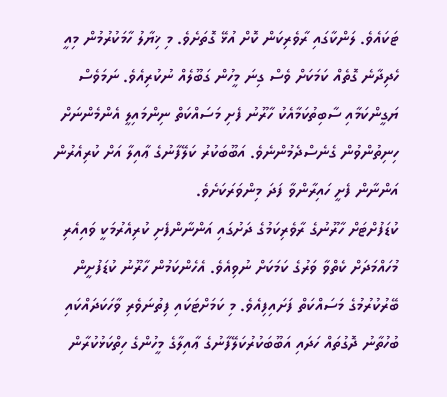ޓަކައެވެ. ލަންކާގައި ރާވެރިކަން ކޮށް އުޅޭ ގޮތަށެވެ. މި ޚިޔާލު ހާމަކުރުމުން މިއީ ހެދިދާނެ ގޮތެއް ކަމަކަށް ވެސް ގިނަ މީހުން ގަބޫލެއް ނުކުރިއެވެ. ނަމަވެސް ޔަގީންކަމާއި ސާބިތުކަމާއެކު ހާރޫނު ފެށި މަސައްކަތް ނިންމައިލީ އެންމެންނަށް ހިނިތުންވުން ގެނެސްދެމުންނެވެ. އަބޫބަކުރު ކަލޭފާނުގެ ޢާއިލާ އަށް ކުރިއެރުން އަންނާން ފެށީ ހައިރާންވާ ފަދަ މިންވަރަކަށެވެ.
ކުޑަފުށްޓަށް ހާރޫނުގެ ރާވެރިކަމުގެ ދަށުގައި އަންނާންފެށި ކުރިއެރުމަކީ ވައިއެރި މުހައްމަދަށް ކެތްވާ ވަރުގެ ކަމަކަށް ނުވިއެވެ. އެހެންކަމުން ހާރޫނު ކުޑަފުށީން ބޭރުކުރުމުގެ މަސައްކަތް ފަށައިފިއެވެ. މި ކަމަށްޓަކައި ފިތުނަވެރި ވާހަކަދައްކައި ބުހުތާނު ދޮގުތައް ހަދައި އަބޫބަކުރުކަލޭފާނުގެ ޢާއިލާގެ މީހުންގެ ހިތްކަޅުކުރާން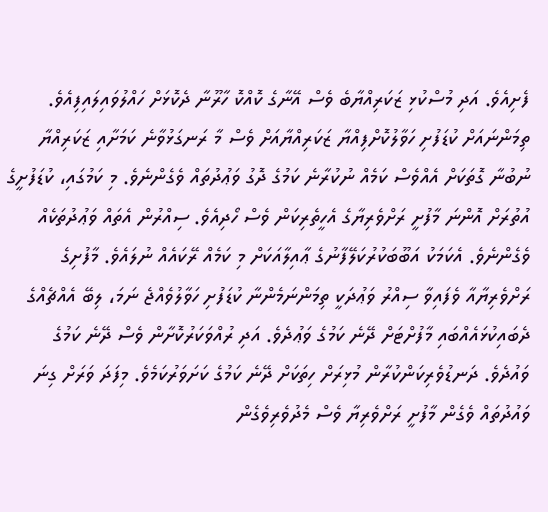ފެށިއެވެ. އަދި މުސްކުޅި ޒަކަރިއްޔާބެ ވެސް އޭނާގެ ކޮއްކޮ ހާރޫނާ ދެކޮޅަށް ހައްލުވައިލައިފިއެވެ. ތިމަންނައަށް ކުޑަފުށި ހަވާލުކޮށްފިއްޔާ ޒަކަރިއްޔާއަށް ވެސް މާ ރަނގަޅުވާނެ ކަމަށާއި ޒަކަރިއްޔާ ނުބުނާ ގޮތަކަށް އެއްވެސް ކަމެއް ނުކުރާނެ ކަމުގެ ދޮގު ވަޢުދުތައް ވެގެންނެވެ. މި ކަމުގައި، ކުޑަފުށީގެ އުތުރަށް އޮންނަ މާފުށީ ރަށްވެރިޔާގެ އެހީތެރިކަން ވެސް ހޯދިއެވެ. ސިއްރުން އެތައް ވަޢުދުތަކެއް ވެގެންނެވެ. އެކަމަކު އަބޫބަކުރުކަލޭފާނުގެ ޢާއިލާއަކަށް މި ކަމެއް ރޭކައެއް ނުލައެވެ. މާފުށިގެ ރަށްވެރިޔާއާ ވެފައިވާ ސިއްރު ވަޢުދަކީ ތިމަންނަމެންނާ ކުޑަފުށި ހަވާލުވެއްޖެ ނަމަ، ލިބޭ އެއްޗެއްގެ ދެބައިކުޅައެއްބައި މާފުށްޓަށް ދޭނެ ކަމުގެ ވަޢުދެވެ. އަދި ރުއްވަކަރުކޮށާން ވެސް ދޭނެ ކަމުގެ ވައުދެވެ. ދަނޑުވެރިކަންކުރާން މުޅިރަށް ހިތަކަށް ދޭނެ ކަމުގެ ކަށަވަރުކަމެވެ. މިފަދަ ވަރަށް ގިނަ ވައުދުތައް ވެގެން މާފުށީ ރަށްވެރިޔާ ވެސް މެދުވެރިވެގެން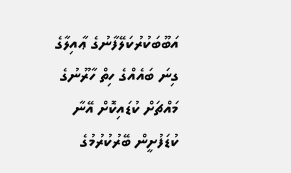އަބޫބަކުރުކަލޭފާނުގެ ޢާއިލާގެ ގިނަ ބައެއްގެ ހިތް ހާރޫނުގެ މައްޗަށް ކުޑައިކޮށް އޭނާ ކުޑަފުށީން ބޭރުކުރުމުގެ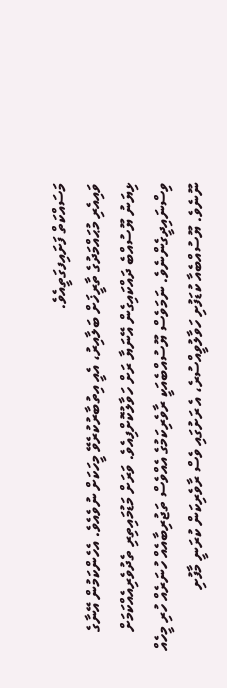މަސައްކަތް ފަށައިފގަތީއެވެ.
ވައިއެރި މުޙައްމަދުގެ ތާރީޚަށް ބަލާއިރު، އެއީ އިތުބާރުކުރެވޭ މީހަކަށް ނުވެއެވެ. އެހެންކަމުން އޭނާގެ ޅިޔަނު ޔޫސުއްބެ ދައްކައިގެން އޭނަޔާ ރަށް ހަވާލުކޮށްފިއެވެ. ވަރަށް މަޑުމައިތިރި ތެދުވެރިއެއްކަމަށް ވިސްނައިދީގެންނެވެ. ނަމަވެސް ޔޫސުއްބެއަކީ ރާވެރިކަމުގެ އެއްވެސް ތަޖުރިބާއެއް ހުނަރެއް ހުރި މީހެއް ނޫނެވެ. ޔޫސުއްބެއާ ކުޑަފުށި ހަވާލުވީއްސުރެ، އެ ރަށުގައި ވެސް ރާވެރިކަން ކުރަނީ މާފުށި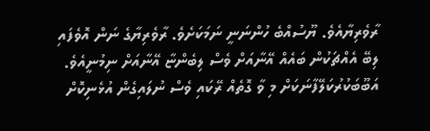ރާވެރިޔާއެވެ. ޔޫސުއްބެ ހުންނަނީ ނަމަކަށެވެ. ރާވެރިޔާގެ ނަން އޮވެފައި ލިބޭ އެއްޗަކުން ބައެއް އޭނާއަށް ވެސް ލިބެންޏާ އޭނާއަށް ނިމުނީއެވެ. އަބޫބަކުރުކަލޭފާނަކަށް މި ވާ ގޮތެއް ރޭކައި ވެސް ނުލައިގެން އުޅެނިކޮށް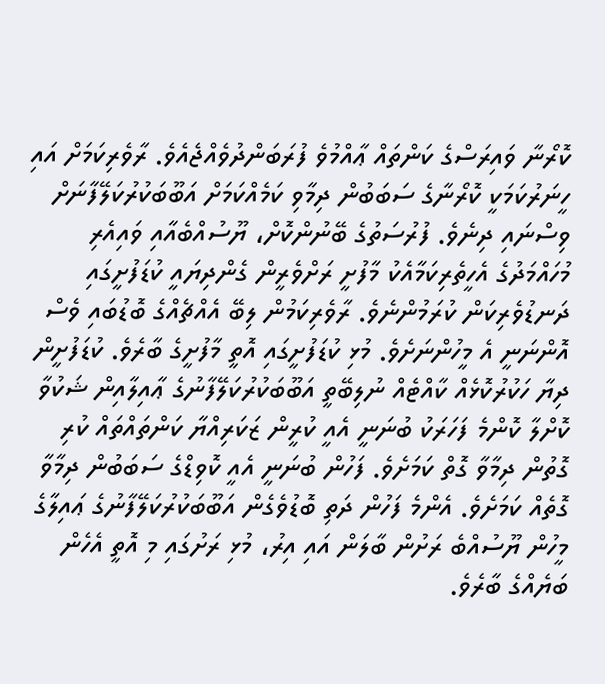ކޮރޯނާ ވައިރަސްގެ ކަންތައް ޢާއްމުވެ ފުރަބަންދުވެއްޖެއެވެ. ރާވެރިކަމަށް އައި ހީނަރުކަމަކީ ކޮރޯނާގެ ސަބަބުން ދިމާވި ކަމެއްކަމަށް އަބޫބަކުރުކަލޭފާނަށް ވިސްނައި ދިނެވެ. ފުރުސަތުގެ ބޭނުންކޮށް، ޔޫސުއްބެއާއި ވައިއެރި މުހައްމަދުގެ އެހީތެރިކަމާއެކު މާފުށީ ރަށްވެރީން ގެންދިޔައީ ކުޑަފުށީގައި ދަނޑުވެރިކަން ކުރަމުންނެވެ. ރާވެރިކަމުން ލިބޭ އެއްޗެއްގެ ބޮޑުބައި ވެސް އޮންނަނީ އެ މީހުންނަށެވެ. މުޅި ކުޑަފުށީގައި އޮތީ މާފުށީގެ ބާރެވެ. ކުޑަފުށީން ދިޔާ ހަކުރުކޮޅެއް ކާއްޓެއް ނުލިބޭތީ އަބޫބަކުރުކަލޭފާނުގެ ޢާއިލާއިން ޝަކުވާ ކޮށްލާ ކޮންމެ ފަހަރަކު ބުނަނީ އެއީ ކުރީން ޒަކަރިއްޔާ ކަންތައްތައް ކުރި ގޮތުން ދިމާވާ ގޮތް ކަމަށެވެ. ފަހުން ބުނަނީ އެއީ ކޮވިޑްގެ ސަބަބުން ދިމާވާ ގޮތެއް ކަމަށެވެ. އެންމެ ފަހުން ދަތި ބޮޑުވެގެން އަބޫބަކުރުކަލޭފާނުގެ ޢައިލާގެ މީހުން ޔޫސުއްބެ ރަށުން ބާލަން އައި އިރު، މުޅި ރަށުގައި މި އޮތީ އެހެން ބަޔެއްގެ ބާރެވެ.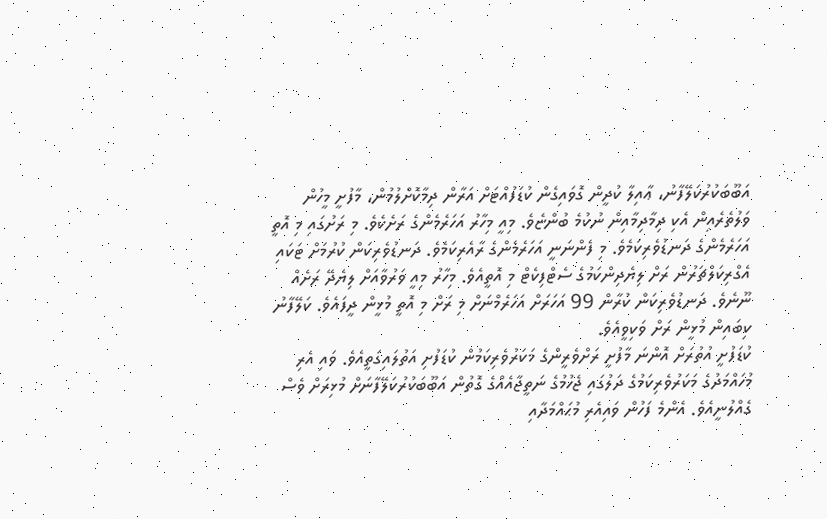އަބޫބަކުރުކަލޭފާނު، ޢާއިލާ ކުދީން ގޮވައިގެން ކުޑަފުއްޓަށް އަރާން ދިމާކޮށްލުމުން، މާފުށީ މީހުން ވަލުތެރެއިން އެކި ދިމާދިމާއިން ނުކުމެ ބުންޏެވެ. މިއީ މިހާރު އަހަރެމެންގެ ރަށެކެވެ. މި ރަށުގައި މި އޮތީ އަހަރެމެންގެ ދަނޑުވެރިކަމެވެ. މި ފެންނަނީ އަހަރެމެންގެ ރާއެރިކަމެވެ. ދަނޑުވެރިކަން ކުރުމަށް ޓަކައި އެގްރިކަލްޗަރުން ރަށް ލިޔެދިންކަމުގެ ސެޓްފިކެޓް މި އޮތީއެވެ. މިހާރު މިއީ ވަރުވާއަށް ލިޔެދޭ ރަށެއް ނޫނެވެ. ދަނޑުވެރިކަން ކުރާން 99 އަހަރަށް އަހަރެމްނަށް މި ރަށް މި އޮތީ މުޅީން ދީފައެވެ. ކަލޭފާނު ކިބައިން މުޅީން ރަށް ވަކިވީއެވެ.
ކުޑަފުށީ އުތުރަށް އޮންނަ މާފުށީ ރަށްވެރީންގެ މަކަރުވެރިކަމުން ކުޑަފުށި އަތުލައިގަތީއެވެ. ވައި އެރި މުހައްމަދުގެ މަކަރުވެރިކަމުގެ ދަލުގައި ޖެހުމުގެ ނަތީޖާއެއްގެ ގޮތުން އަބޫބަކުރުކަލޭފާނަށް މުޅިރަށް ވެސް ގެއްލުނީއެވެ. އެންމެ ފަހުން ވައިއެރި މުޙައްމަދާއި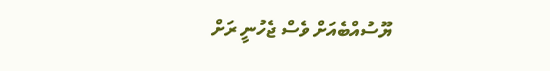ޔޫސުއްބެއަށް ވެސް ޖެހުނީ ރަށް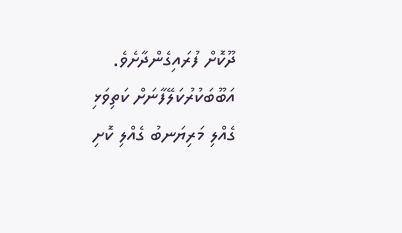ދޫކޮށް ފުރައިގެންދާށެވެ. އަބޫބަކުރުކަލޭފާނަށް ކަތިވަޅި ގެއްލި މަރިޔަނބު ގެއްލި ކޮށި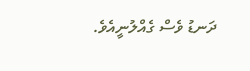ދަނޑު ވެސް ގެއްލުނީއެވެ.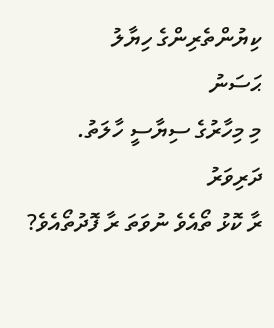ކިޔުންތެރިންގެ ހިޔާލު
ޙަސަނު
މި މިހާރުގެ ސިޔާސީ ހާލަތު.
ދަރިވަރު
ރާ ކޮޅު ތޯއެވެ ނުވަތަ ރާ ފޮދުތޯއެވެ?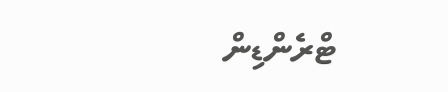ޓްރެންޑިން